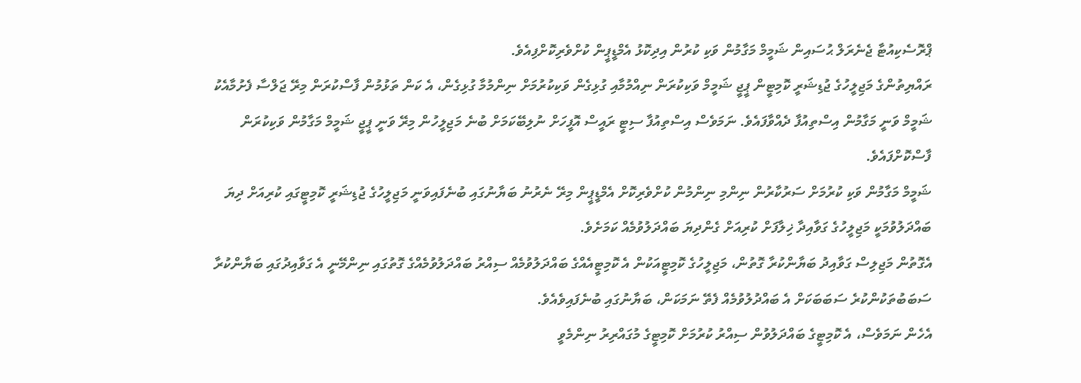ޕްރޮސެކިއުޓާ ޖެނެރަލް ޙުސައިން ޝަމީމް މަގާމުން ވަކި ކުރުން އިދިކޮޅު އެމްޑީޕީން ކުށްވެރިކޮށްފިއެވެ.
ރައްޔިތުންގެ މަޖިލީހުގެ ޖުޑިޝަރީ ކޮމިޓީން ޕީޖީ ޝަމީމް ވަކިކުރަން ނިއްމުމާއި ގުޅިގެން ވަކިކުރުމަށް ނިންމުމާ ގުޅިގެން، އެ ކަން ތަޅުމުން ފާސްކުރަން މިރޭ ޖަލްސާ ފެށުމާއެކު ޝަމީމް ވަނީ މަގާމުން އިސްތިއުފާ ދެއްވާފައެވެ. ނަމަވެސް އިސްތިއުފާ ސިޓީ ރައީސް އޮފީހަށް ނުލިބޭކަމަށް ބުނެ މަޖިލީހުން މިރޭ ވަނީ ޕީޖީ ޝަމީމް މަގާމުން ވަކިކުރަން ފާސްކޮށްފައެވެ.
ޝަމީމް މަގާމުން ވަކި ކުރުމަށް ސަރުކާރުން ނިންމި ނިންމުން ކުށްވެރިކޮށް އެމްޑީޕީން މިރޭ ނެރުނު ބަޔާނުގައި ބުނެފައިވަނީ މަޖިލީހުގެ ޖުޑިޝަރީ ކޮމިޓީގައި ކުރިއަށް ދިޔަ ބައްދަލުވުމަކީ މަޖިލީހުގެ ގަވާއިދާ ޚިލާފަށް ކުރިއަށް ގެންދިޔަ ބައްދަލުވުމެއް ކަމަށެވެ.
އެގޮތުން މަޖިލިސް ގަވާއިދު ބަޔާންކުރާ ގޮތުން، މަޖިލީހުގެ ކޮމިޓީއަކުން އެ ކޮމިޓީއެއްގެ ބައްދަލުވުމެއް ސިއްރު ބައްދަލުވުމެއްގެ ގޮތުގައި ނިންމޭނީ އެ ގަވާއިދުގައި ބަޔާންކުރާ ސަބަބުތަކުންކުރެ ސަބަބަކަށް އެ ބައްދުލުވުމެއް ފެތޭ ނަމަކަން، ބަޔާނުގައި ބުނެފައިވެއެވެ.
އެހެން ނަމަވެސް، އެ ކޮމިޓީގެ ބައްދަލުވުން ސިއްރު ކުރުމަށް ކޮމިޓީގެ މުގައްރިރު ނިންމެވީ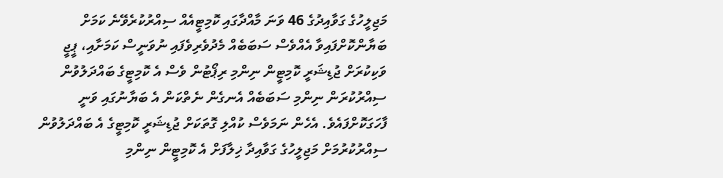މަޖިލީހުގެ ގަވާއިދުގެ 46 ވަނަ މާއްދާގައި ކޮމިޓީއެއް ސިއްރުކުރެވޭނެ ކަމަށް ބަޔާންކޮށްފައިވާ އެއްވެސް ސަބަބެއް މެދުވެރިވެފައި ނުވަނީސް ކަމަށާއި، ޕީޖީ ވަކިކުރަށް ޖުޑިޝަރީ ކޮމިޓީން ނިންމި ރިޕޯޓުން ވެސް އެ ކޮމިޓީގެ ބައްދަލުވުން ސިއްރުކުރަން ނިންމި ސަބަބެއް އެނގެން ނެތްކަން އެ ބަޔާނުގައި ވަނީ ފާހަގަކޮށްފައެވެ. އެހެން ނަމަވެސް ކުއްލި ގޮތަކަށް ޖުޑިޝަރީ ކޮމިޓީގެ އެ ބައްދަލުވުން ސިއްރުކުރުމަށް މަޖިލީހުގެ ގަވާއިދާ ޚިލާފަށް އެ ކޮމިޓީން ނިންމި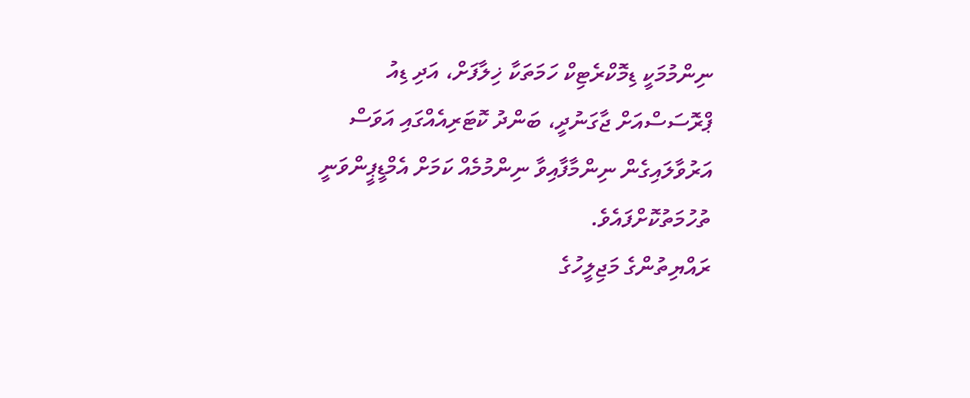ނިންމުމަކީ ޑިމޮކްރެޓިކް ހަމަތަކާ ޚިލާފަށް، އަދި ޑިއު ޕްރޮސަސްއަށް ޖާގަނުދީ، ބަންދު ކޮޓަރިއެއްގައި އަވަސް އަރުވާލައިގެން ނިންމާފާއިވާ ނިންމުމެއް ކަމަށް އެމްޑީޕީންވަނީ ތުހުމަތުކޮށްފައެވެ.
ރައްޔިތުންގެ މަޖިލީހުގެ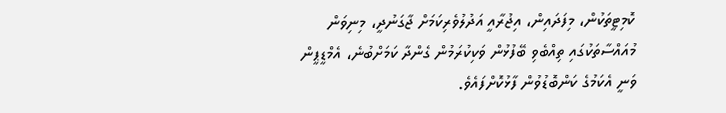ކޮމިޓީތަކުން، މިފަދައިން، އިޖުރާއީ އަދުލުވެރިކަމަށް ޖާގަނުދީ، މިނިވަން މުއައްސާތަކުގައި ތިއްބެވި ބޭފުޅުން ވަކިކުރަމުން ގެންދާ ކަމަށްބުނެ، އެމްޑީޕީން ވަނީ އެކަމުގެ ކަންބޮޑުވުން ފާޅުކޮށްފައެވެ.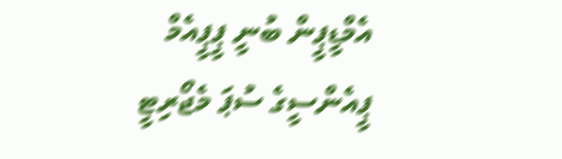އެމްޑީޕީން ބުނީ ޕީޕީއެމް ޕީއެންސީގެ ސުޕަ މެޖޯރިޓީ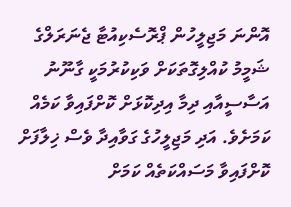އޮންނަ މަޖިލީހުން ޕްރޮސެކިއުޓާ ޖެނަރަލްގެ ޝަމީމު ކުއްލިގޮތަކަށް ވަކިކުރުމަކީ ގާނޫނު އަސާސީއާއި ދިމާ އިދިކޮޅަށް ކޮށްފައިވާ ކަމެއް ކަމަށެވެ. އަދި މަޖިލީހުގެ ގަވާއިދާ ވެސް ޚިލާފަށް ކޮށްފައިވާ މަސައްކަތެއް ކަމަށް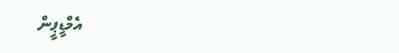އެމްޑީޕީން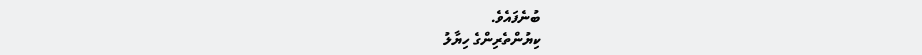ބުނެފައެވެ.
ކިޔުންތެރިންގެ ހިޔާލު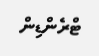ޓްރެންޑިން